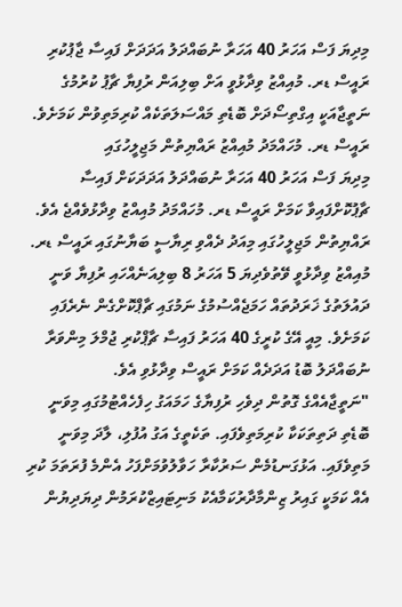މިދިޔަ ފަސް އަހަރު 40 އަހަރާ ނުބައްދަލު އަދަދަށް ފައިސާ ޖާޕުކުރި
ރައީސް ޑރ. މުއިއްޒު ވިދާޅުވީ އަށް ބިލިއަން ރުފިޔާ ޗާޕު ކުރުމުގެ ނަތީޖާއަކީ އިގްތިސޯދަށް ބޮޑެތި މައްސަލަތަކެއް ކުރިމަތިވުން ކަމަށެވެ.
ރައީސް ޑރ. މުހައްމަދު މުއިއްޒު ރައްޔިތުން މަޖިލީހުގައި
މިދިޔަ ފަސް އަހަރު 40 އަހަރާ ނުބައްދަލު އަދަދަކަށް ފައިސާ ޗާޕުކޮށްފައިވާ ކަމަށް ރައީސް ޑރ. މުހައްމަދު މުއިއްޒު ވިދާޅުވެއްޖެ އެވެ.
ރައްޔިތުން މަޖިލީހުގައި މިއަދު ދެއްވި ރިޔާސީ ބަޔާނުގައި ރައީސް ޑރ. މުއިއްޒު ވިދާޅުވީ ވޭތުވެދިޔަ 5 އަހަރު 8 ބިލިއަނެއްހައި ރުފިޔާ ވަނީ ދައުލަތުގެ ޚަރަދުތައް ހަމަޖެއްސުމުގެ ނަމުގައި ޗާޕްކޮށްގެން ނެރެފައި ކަމަށެވެ. މިއީ އޭގެ ކުރީގެ 40 އަހަރު ފައިސާ ޗާޕްކުރި ޖުމްލަ މިންވަރާ ނުބައްދަލު ބޮޑު އަދަދެއް ކަމަށް ރައީސް ވިދާޅުވި އެވެ.
"ނަތީޖާއެއްގެ ގޮތުން ދިވެހި ރުފިޔާގެ ހަމައަގު ހިފެހެއްޓުމުގައި މިވަނީ ބޮޑެތި ދަތިތަކަކާ ކުރިމަތިވެފައި. ތަކެތީގެ އަގު އުފުލި، ލާދަ މިވަނީ މަތިވެފައި. އަޅުގަނޑުމެން ސަރުކާރާ ހަވާލުވުމަށްފަހު އެންމެ ފުރަތަމަ ކުރި އެއް ކަމަކީ ގައިރު ޒިންމާދާރުކަމާއެކު މަނިޓައިޒްކުރަމުން ދިޔަދިޔުން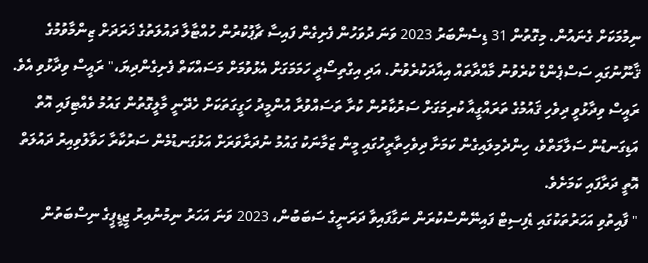ނިމުމަކަށް ގެނައުން. މިގޮތުން 31 ޑިސެންބަރު 2023 ވަނަ ދުވަހުން ފެށިގެން ފައިސާ ޗާޕުކުރުން ހުއްޓާލާ ދައުލަތުގެ ޚަރަދަށް ޒިންމާވުމުގެ ޤާނޫނުގައި ސަސްޕެންޑް ކުރެވުނު މާއްދާތައް އިއާދަކުރެވުނު. އަދި އިގްތިސޯދީ ހަމަމަގަށް އެޅުވުމަށް މަސައްކަތް ފެށިގެންދިޔަ،" ރައީސް ވިދާޅުވި އެވެ.
ރައީސް ވިދާޅުވީ ދިވެހި ޤައުމުގެ ތަރައްގީއާ ކުރިމަގަށް ސަރުކާރުން ކުރާ ތަސައްވުރާ އުންމީދު ހަގީގަތަކަށް ހެދޭނީ މާލީގޮތުން ގައުމު ވެއްޓިފައި އޮތް އަޑިގަނޑުން ސަލާމަތްވެ، ހިންދެމިލައިގެން ކަމަށާ ދިވެހިތާރީހުގައި މީން ޒަމާނަކު ގައުމު ނުދަރާވަރަށް އަޅުގަނޑުމެން ސަރުކާރާ ހަވާލުވިއިރު ދައުލަތް އޮތީ ދަރާފައި ކަމަށެވެ.
" ފާއިތުވި އަހަރުތަކުގައި ޑެފިސިޓް ފައިނޭންސްކުރަން ނަގާފައިވާ ދަރަނީގެ ސަބަބުން، 2023 ވަނަ އަހަރު ނިމުނުއިރު ޖީޑީޕީގެ ނިސްބަތުން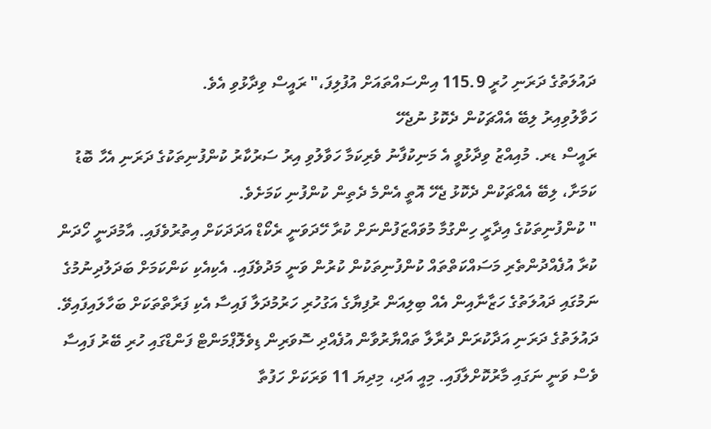ދައުލަތުގެ ދަރަނި ހުރީ 115.9 އިންސައްތައަށް އުފުލިފަ،" ރައީސް ވިދާޅުވި އެވެ.
ހަވާލުވިއިރު ލިބޭ އެއްޗަކުން ދެކޮޅު ނުޖެހޭ
ރައީސް ޑރ. މުއިއްޒު ވިދާޅުވީ އެ މަނިކުފާނު ވެރިކަމާ ހަވާލުވި އިރު ސަރުކާރު ކުންފުނިތަކުގެ ދަރަނި އެހާ ބޮޑު ކަމަށާ، ލިބޭ އެއްޗަކުން ދެކޮޅު ޖެހޭ އޮތީ އެންމެ ދެތިން ކުންފުނި ކަމަށެވެ.
" ކުންފުނިތަކުގެ އިދާރީ ހިންގުމާ މުވައްޒަފުންނަށް ކުރާ ހޭދަވަނީ ރެކޯޑް އަދަދަކަށް އިތުރުވެފައި. އާމުދަނީ ހޯދަން ކުރާ އުފެއްދުންތެރި މަސައްކަތްތައް ކުންފުނިތަކުން ކުރުން ވަނީ މަދުވެފައި. އެކިއެކި ކަންކަމަށް ބަދަލުދިނުމުގެ ނަމުގައި ދައުލަތުގެ ހަޒާނާއިން އެއް ބިލިއަން ރުފިޔާގެ އަގުހުރި ހަރުމުދަލާ ފައިސާ އެކި ފަރާތްތަކަށް ބަހާލައިފައިވޭ. ދައުލަތުގެ ދަރަނި އަދާކުރަން ދުރާލާ ތައްޔާރުވާން އުފެއްދި ސޮވަރިން ޑިވެލޮޕްމަންޓް ފަންޑްގައި ހުރި ބޭރު ފައިސާ ވެސް ވަނީ ނަގައި މާރުކޮށްލާފައި. މިއީ އަދި، މިދިޔަ 11 ވަރަކަށް ހަފުތާ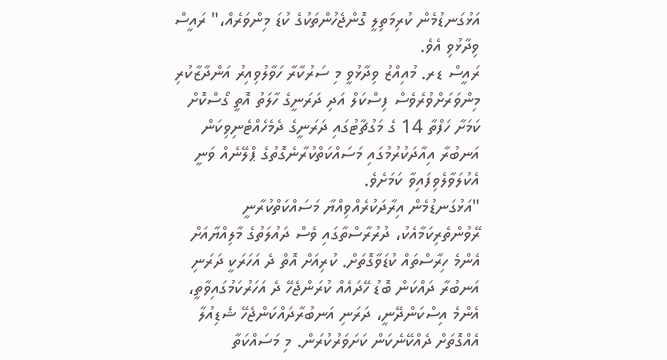އަޅުގަނޑުމެން ކުރިމަތިލީ ގޮންޖެހުންތަކުގެ ކުޑަ މިންވަރެއް،" ރައީސް ވިދާޅުވި އެވެ.
ރައީސް ޑރ. މުއިއްޒު ވިދާޅުވީ މި ސަރުކާރާ ހަވާލުވިއިރު އަންދާޒާކުރި މިންވަރަށްވުރެވެސް ފިސްކަލް އަދި ދަރަނީގެ ހާލަތު އޮތީ ގޯސްކޮށް ކަމަށާ ހަފްތާ 14 ގެ މަގުޗާޓުގައި ދަރަނީގެ ދެމެހެއްޓެނިވިކަން އަނބުރާ އިއާދަކުރުމުގައި މަސައްކަތްކުރާނެގޮތުގެ ޕްލޭނެއް ވަނީ އެކުލަވާލެވިފައިވާ ކަމަށެވެ.
"އަޅުގަނޑުމެން އިރާދަކުރެއްވިއްޔާ މަސައްކަތްކުރާނީ ރޭވުންތެރިކަމާއެކު، ދުރުރާސްތާގައި ވެސް ދައުލަތުގެ މާލިއްޔާއަށް އެންމެ ހިރާސްތައް ކުޑަވާގޮތަށް. ކުރިއަށް އޮތް ދެ އަހަރަކީ ދަރަނި އަނބުރާ ދައްކަން ބޮޑު ހޭދައެއް ކުރަންޖެހޭ ދެ އަހަރުކަމުގައިވާތީ، އެންމެ އިސްކަންދޭނީ، ދަރަނި އަނބުރާދައްކަންޖެހޭ ޝެޑިއުލާ އެއްގޮތަށް ދެއްކޭނެކަން ކަށަވަރުކުރަން. މި މަސައްކަތާ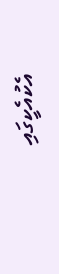އެކުއެކީގައި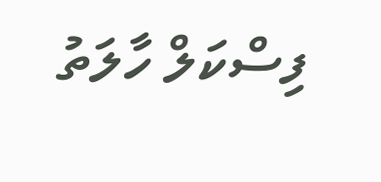ފިސްކަލް ހާލަތު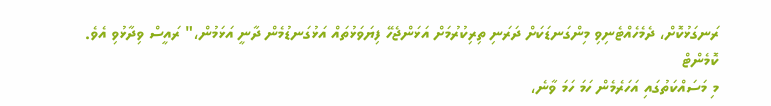ރަނގަޅުކޮށް، ދެމެހެއްޓެނިވި މިންގަނޑަކަށް ދަރަނި ތިރިކުރުމަށް އަޅަންޖެހޭ ފިޔަވަޅުތައް އަޅުގަނޑުމެން ދާނީ އަޅަމުން،" ރައީސް ވިދާޅުވި އެވެ.
ކޮމެންޓް
މި މަސައްކަތުގައި އަހަރެމެން ހަމަ ހަމަ ވާނެ،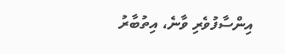އިންސާފުވެރި ވާނެ، އިތުބާރު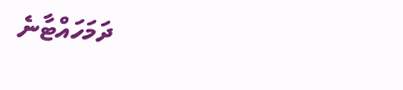ދަމަހައްޓާނެ